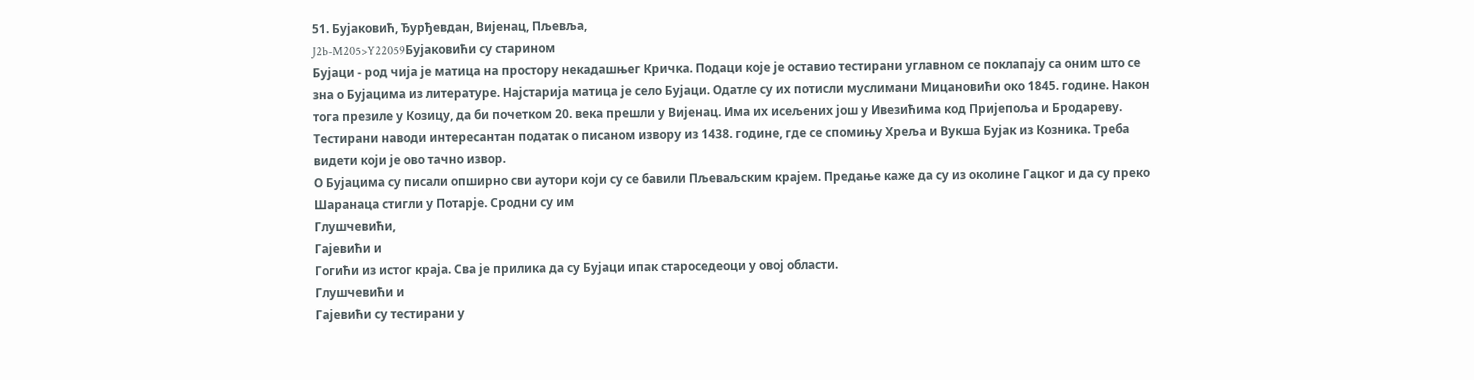51. Бујаковић, Ђурђевдан, Вијенац, Пљевља,
J2b-M205>Y22059Бујаковићи су старином
Бујаци - род чија је матица на простору некадашњег Кричка. Подаци које је оставио тестирани углавном се поклапају са оним што се зна о Бујацима из литературе. Најстарија матица је село Бујаци. Одатле су их потисли муслимани Мицановићи око 1845. године. Након тога презиле у Козицу, да би почетком 20. века прешли у Вијенац. Има их исељених још у Ивезићима код Пријепоља и Бродареву. Тестирани наводи интересантан податак о писаном извору из 1438. године, где се спомињу Хреља и Вукша Бујак из Козника. Треба видети који је ово тачно извор.
О Бујацима су писали опширно сви аутори који су се бавили Пљеваљским крајем. Предање каже да су из околине Гацког и да су преко Шаранаца стигли у Потарје. Сродни су им
Глушчевићи,
Гајевићи и
Гогићи из истог краја. Сва је прилика да су Бујаци ипак староседеоци у овој области.
Глушчевићи и
Гајевићи су тестирани у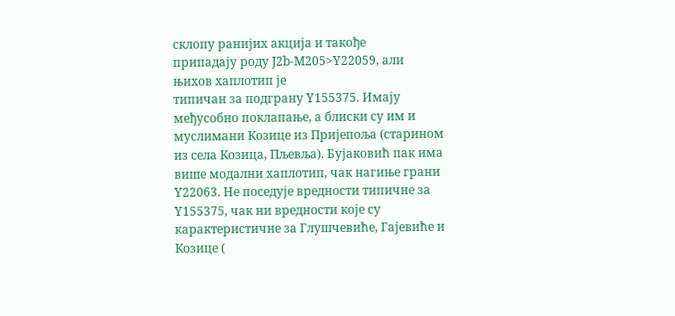склопу ранијих акција и такође
припадају роду J2b-M205>Y22059, али њихов хаплотип је
типичан за подграну Y155375. Имају међусобно поклапање, а блиски су им и муслимани Козице из Пријепоља (старином из села Козица, Пљевља). Бујаковић пак има више модални хаплотип, чак нагиње грани Y22063. Не поседује вредности типичне за Y155375, чак ни вредности које су карактеристичне за Глушчевиће, Гајевиће и Козице (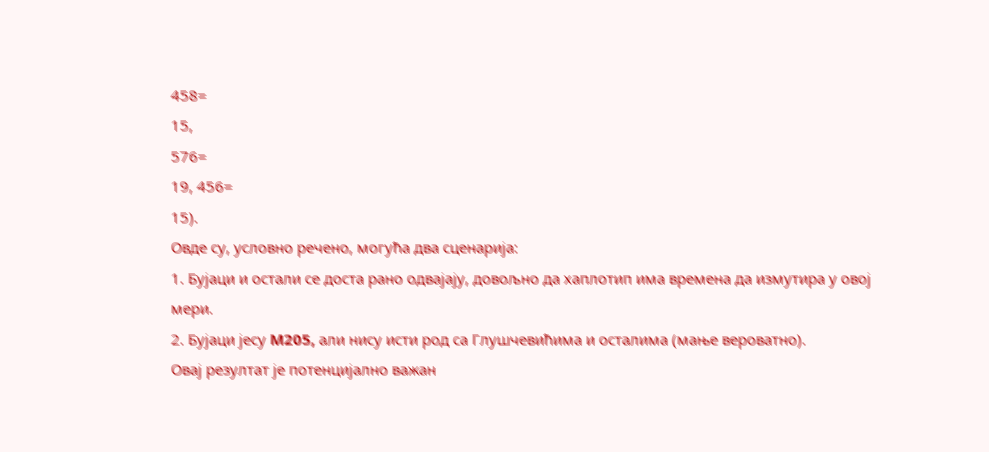458=
15,
576=
19, 456=
15).
Овде су, условно речено, могућа два сценарија:
1. Бујаци и остали се доста рано одвајају, довољно да хаплотип има времена да измутира у овој мери.
2. Бујаци јесу M205, али нису исти род са Глушчевићима и осталима (мање вероватно).
Овај резултат је потенцијално важан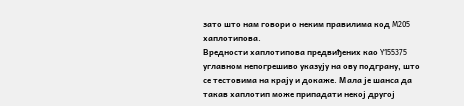зато што нам говори о неким правилима код M205 хаплотипова.
Вредности хаплотипова предвиђених као Y155375 углавном непогрешиво указују на ову подграну, што се тестовима на крају и докаже. Мала је шанса да такав хаплотип може припадати некој другој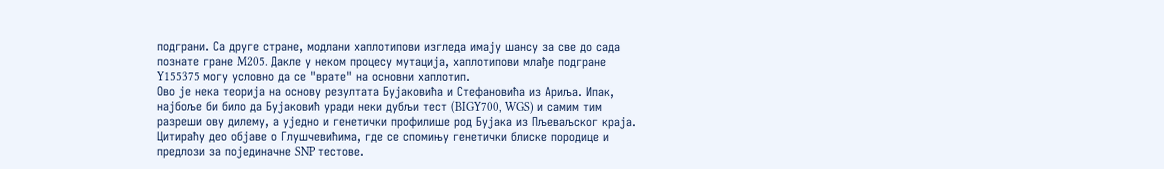подграни. Са друге стране, модлани хаплотипови изгледа имају шансу за све до сада познате гране M205. Дакле у неком процесу мутација, хаплотипови млађе подгране Y155375 могу условно да се "врате" на основни хаплотип.
Ово је нека теорија на основу резултата Бујаковића и Стефановића из Ариља. Ипак, најбоље би било да Бујаковић уради неки дубљи тест (BIGY700, WGS) и самим тим разреши ову дилему, а уједно и генетички профилише род Бујака из Пљеваљског краја.
Цитираћу део објаве о Глушчевићима, где се спомињу генетички блиске породице и предлози за појединачне SNP тестове.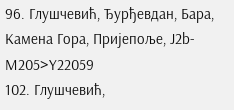96. Глушчевић, Ђурђевдан, Бара, Камена Гора, Пријепоље, J2b-M205>Y22059
102. Глушчевић,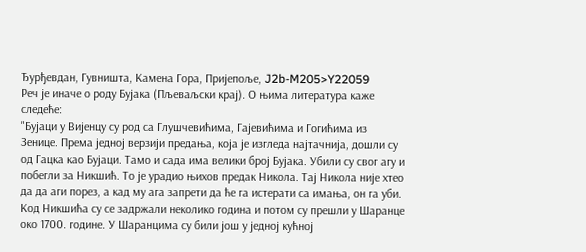Ђурђевдан, Гувништа, Камена Гора, Пријепоље, J2b-M205>Y22059
Реч је иначе о роду Бујака (Пљеваљски крај). О њима литература каже следеће:
"Бујаци у Вијенцу су род са Глушчевићима, Гајевићима и Гогићима из Зенице. Према једној верзији предања, која је изгледа најтачнија, дошли су од Гацка као Бујаци. Тамо и сада има велики број Бујака. Убили су свог агу и побегли за Никшић. То је урадио њихов предак Никола. Тај Никола није хтео да да аги порез, а кад му ага запрети да ће га истерати са имања, он га уби. Код Никшића су се задржали неколико година и потом су прешли у Шаранце око 1700. године. У Шаранцима су били још у једној кућној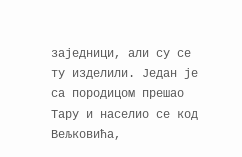заједници, али су се ту изделили. Један је са породицом прешао Тару и населио се код Вељковића,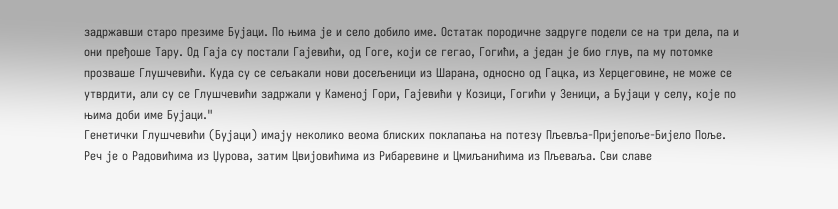задржавши старо презиме Бујаци. По њима је и село добило име. Остатак породичне задруге подели се на три дела, па и они пређоше Тару. Од Гаја су постали Гајевићи, од Гоге, који се гегао, Гогићи, а један је био глув, па му потомке прозваше Глушчевићи. Куда су се сељакали нови досељеници из Шарана, односно од Гацка, из Херцеговине, не може се утврдити, али су се Глушчевићи задржали у Каменој Гори, Гајевићи у Козици, Гогићи у Зеници, а Бујаци у селу, које по њима доби име Бујаци."
Генетички Глушчевићи (Бујаци) имају неколико веома блиских поклапања на потезу Пљевља-Пријепоље-Бијело Поље. Реч је о Радовићима из Џурова, затим Цвијовићима из Рибаревине и Цмиљанићима из Пљеваља. Сви славе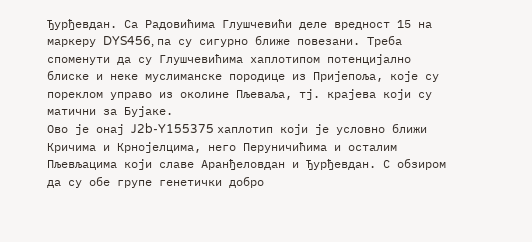Ђурђевдан. Са Радовићима Глушчевићи деле вредност 15 на маркеру DYS456, па су сигурно ближе повезани. Треба споменути да су Глушчевићима хаплотипом потенцијално блиске и неке муслиманске породице из Пријепоља, које су пореклом управо из околине Пљеваља, тј. крајева који су матични за Бујаке.
Ово је онај J2b-Y155375 хаплотип који је условно ближи Кричима и Крнојелцима, него Перуничићима и осталим Пљевљацима који славе Аранђеловдан и Ђурђевдан. С обзиром да су обе групе генетички добро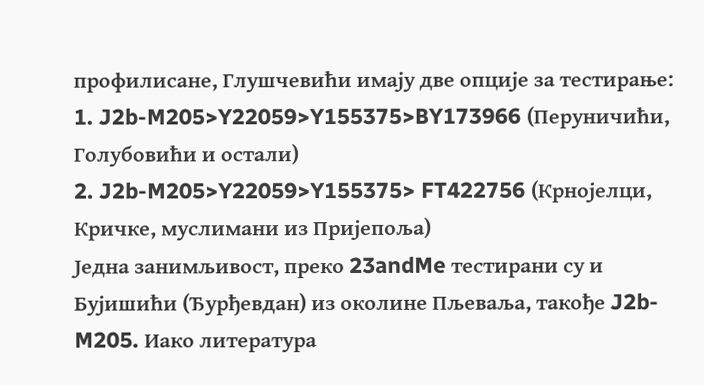профилисане, Глушчевићи имају две опције за тестирање:
1. J2b-M205>Y22059>Y155375>BY173966 (Перуничићи, Голубовићи и остали)
2. J2b-M205>Y22059>Y155375> FT422756 (Крнојелци, Кричке, муслимани из Пријепоља)
Једна занимљивост, преко 23andMe тестирани су и Бујишићи (Ђурђевдан) из околине Пљеваља, такође J2b-M205. Иако литература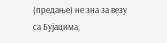(предање) не зна за везу са Бујацима,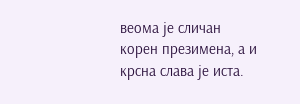веома је сличан корен презимена, а и крсна слава је иста.